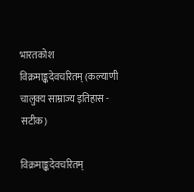भारतकोश
विक्रमाङ्कदेवचरितम् (कल्याणी चालुक्य साम्राज्य इतिहास - सटीक)

विक्रमाङ्कदेवचरितम्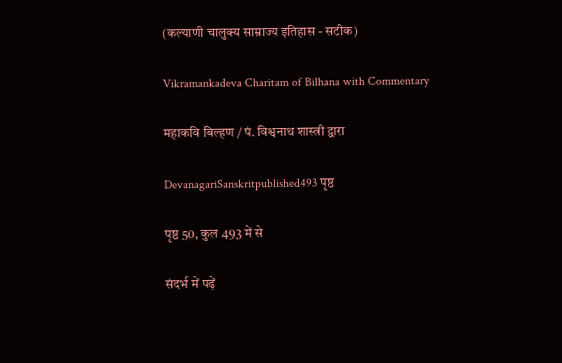(कल्याणी चालुक्य साम्राज्य इतिहास - सटीक)

Vikramankadeva Charitam of Bilhana with Commentary

महाकवि बिल्हण / पं. विश्वनाथ शास्त्री द्वारा

DevanagariSanskritpublished493 पृष्ठ

पृष्ठ 50, कुल 493 में से

संदर्भ में पढ़ें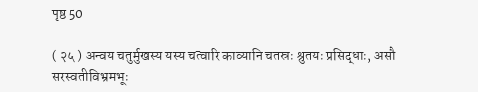पृष्ठ 50

( २५ ) अन्वय चतुर्मुखस्य यस्य चत्वारि काव्यानि चतस्रः श्रुतयः प्रसिद्धाः, असौ सरस्वतीविभ्रमभूः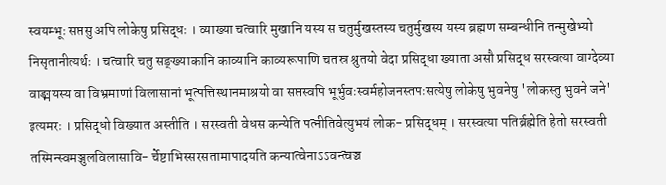स्वयम्भूः सप्तसु अपि लोकेषु प्रसिद्धः । व्याख्या चत्वारि मुखानि यस्य स चतुर्मुखस्तस्य चतुर्मुखस्य यस्य ब्रह्मण सम्बन्धीनि तन्मुखेभ्यो निसृतानीत्यर्थः । चत्वारि चतु सङ्ख्याकानि काव्यानि काव्यरूपाणि चतस्र श्रुतयो वेदा प्रसिद्धा ख्याता असौ प्रसिद्ध सरस्वत्या वाग्देव्या वाङ्मयस्य वा विभ्रमाणां विलासानां भूत्पत्तिस्थानमाश्रयो वा सप्तस्वपि भूर्भुवःस्वर्महोजनस्तपःसत्येषु लोकेषु भुवनेषु 'लोकस्तु भुवने जने' इत्यमरः । प्रसिद्धो विख्यात अस्तीति । सरस्वती वेधस कन्येति पत्नीतिवेत्युभयं लोक- प्रसिद्धम् । सरस्वत्या पतिर्ब्रह्मेति हेतो सरस्वती तस्मिन्स्वमञ्जुलविलासावि- र्चेष्टाभिस्सरसतामापादयति कन्यात्वेनाऽऽवन्त्वञ्च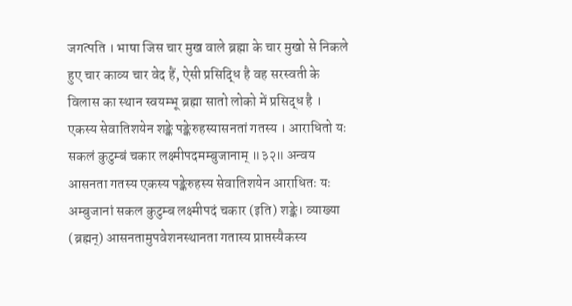जगत्पति । भाषा जिस चार मुख वाले ब्रह्मा के चार मुखो से निकले हुए चार काव्य चार वेद हैं, ऐसी प्रसिद्धि है वह सरस्वती के विलास का स्थान स्वयम्भू ब्रह्मा सातो लोको में प्रसिद्ध है । एकस्य सेवातिशयेन शङ्के पङ्केरुहस्यासनतां गतस्य । आराधितो यः सकलं कुटुम्बं चकार लक्ष्मीपदमम्बुजानाम् ॥३२॥ अन्वय आसनता गतस्य एकस्य पङ्केरुहस्य सेवातिशयेन आराधितः यः अम्बुजानां सकल कुटुम्ब लक्ष्मीपदं चकार (इति) शङ्के। व्याख्या (ब्रह्मन्) आसनतामुपवेशनस्थानता गतास्य प्राप्तस्यैकस्य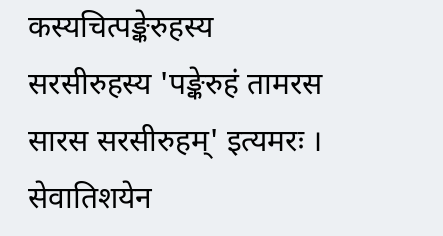कस्यचित्पङ्केरुहस्य सरसीरुहस्य 'पङ्केरुहं तामरस सारस सरसीरुहम्' इत्यमरः । सेवातिशयेन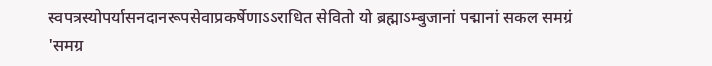स्वपत्रस्योपर्यासनदानरूपसेवाप्रकर्षेणाऽऽराधित सेवितो यो ब्रह्माऽम्बुजानां पद्मानां सकल समग्रं 'समग्र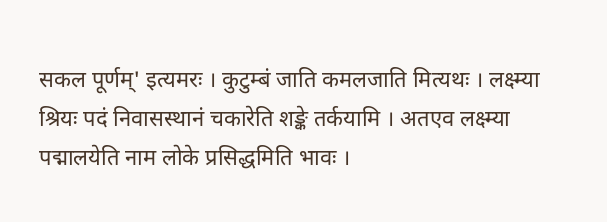सकल पूर्णम्' इत्यमरः । कुटुम्बं जाति कमलजाति मित्यथः । लक्ष्म्या श्रियः पदं निवासस्थानं चकारेति शङ्के तर्कयामि । अतएव लक्ष्म्या पद्मालयेति नाम लोके प्रसिद्धमिति भावः ।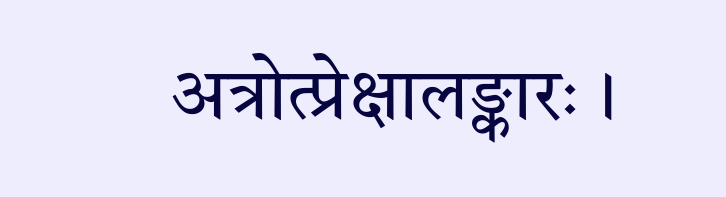अत्रोत्प्रेक्षालङ्कारः ।